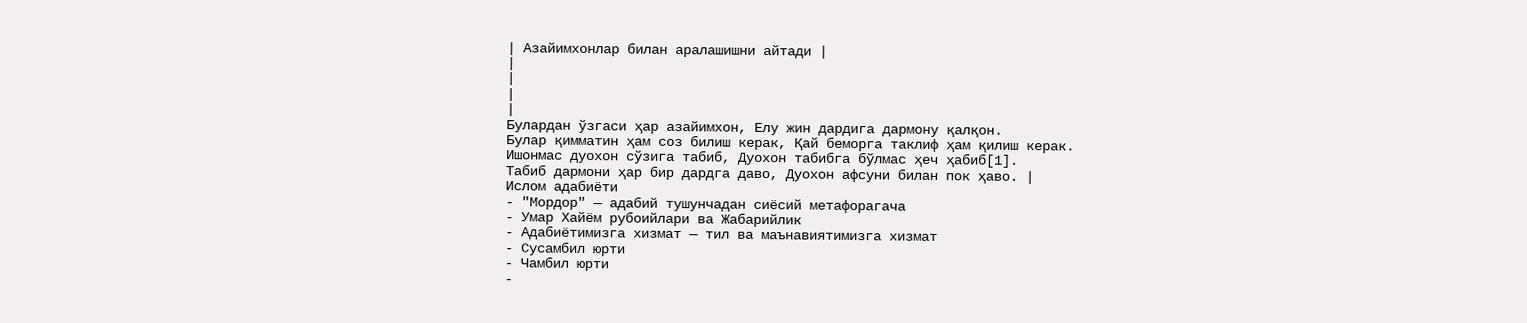| Азайимхонлар билан аралашишни айтади |
|
|
|
|
Булардан ўзгаси ҳар азайимхон, Елу жин дардига дармону қалқон.
Булар қимматин ҳам соз билиш керак, Қай беморга таклиф ҳам қилиш керак.
Ишонмас дуохон сўзига табиб, Дуохон табибга бўлмас ҳеч ҳабиб[1].
Табиб дармони ҳар бир дардга даво, Дуохон афсуни билан пок ҳаво. |
Ислом адабиёти
- "Мордор" — адабий тушунчадан сиёсий метафорагача
- Умар Хайём рубоийлари ва Жабарийлик
- Адабиётимизга хизмат — тил ва маънавиятимизга хизмат
- Сусамбил юрти
- Чамбил юрти
-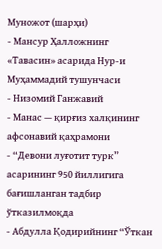Муножот (шарҳи)
- Мансур Ҳалложнинг «Тавасин» асарида Нур-и Муҳаммадий тушунчаси
- Низомий Ганжавий
- Манас — қирғиз халқининг афсонавий қаҳрамони
- “Девони луғотит турк” асарининг 950 йиллигига бағишланган тадбир ўтказилмоқда
- Абдулла Қодирийнинг “Ўткан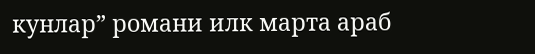кунлар” романи илк марта араб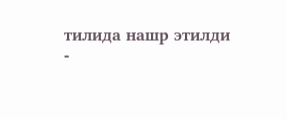тилида нашр этилди
-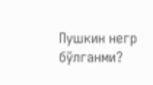Пушкин негр бўлганми?